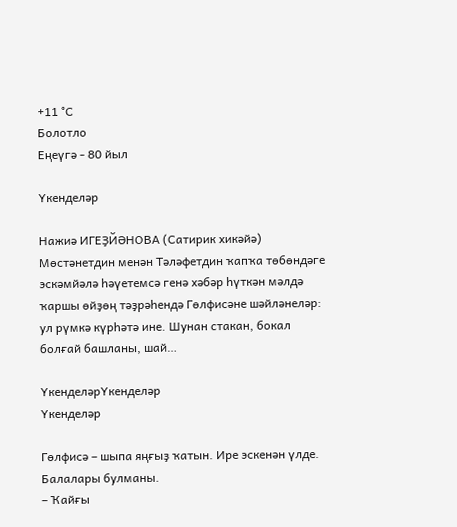+11 °С
Болотло
Еңеүгә - 80 йыл

Үкенделәр

Нажиә ИГЕҘЙӘНОВА (Сатирик хикәйә) Мөстәнетдин менән Тәләфетдин ҡапҡа төбөндәге эскәмйәлә һәүетемсә генә хәбәр һүткән мәлдә ҡаршы өйҙөң тәҙрәһендә Гөлфисәне шәйләнеләр: ул рүмкә күрһәтә ине. Шунан стакан, бокал болғай башланы, шай…

ҮкенделәрҮкенделәр
Үкенделәр

Гөлфисә – шыпа яңғыҙ ҡатын. Ире эскенән үлде. Балалары булманы.
– Ҡайғы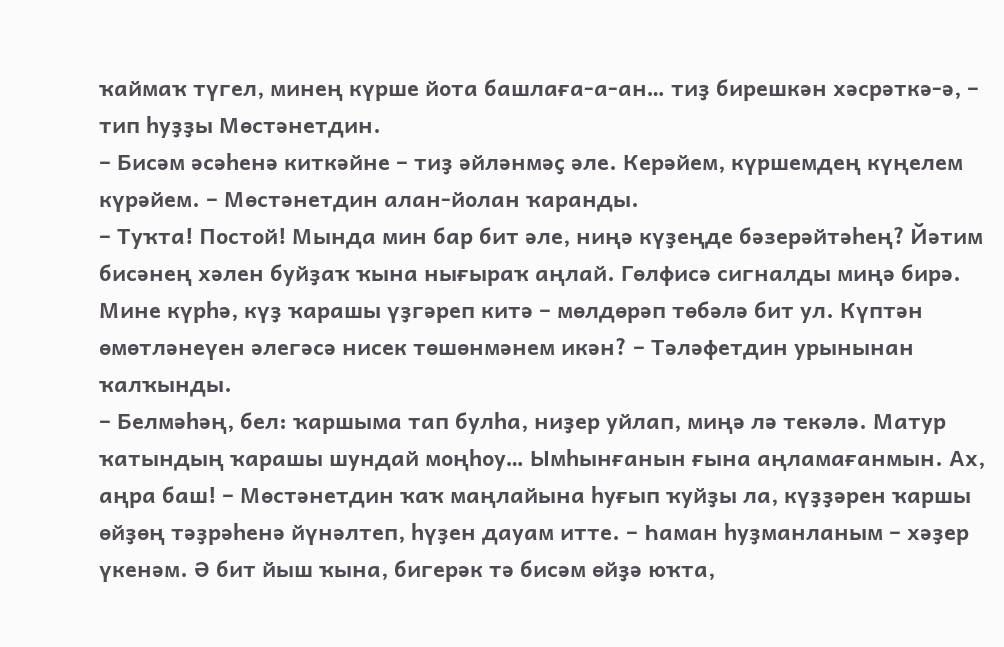ҡаймаҡ түгел, минең күрше йота башлаға-а-ан… тиҙ бирешкән хәсрәткә-ә, – тип һуҙҙы Мөстәнетдин.
– Бисәм әсәһенә киткәйне – тиҙ әйләнмәҫ әле. Керәйем, күршемдең күңелем күрәйем. – Мөстәнетдин алан-йолан ҡаранды.
– Туҡта! Постой! Мында мин бар бит әле, ниңә күҙеңде бәзерәйтәһең? Йәтим бисәнең хәлен буйҙаҡ ҡына нығыраҡ аңлай. Гөлфисә сигналды миңә бирә. Мине күрһә, күҙ ҡарашы үҙгәреп китә – мөлдөрәп төбәлә бит ул. Күптән өмөтләнеүен әлегәсә нисек төшөнмәнем икән? – Тәләфетдин урынынан ҡалҡынды.
– Белмәһәң, бел: ҡаршыма тап булһа, ниҙер уйлап, миңә лә текәлә. Матур ҡатындың ҡарашы шундай моңһоу… Ымһынғанын ғына аңламағанмын. Ах, аңра баш! – Мөстәнетдин ҡаҡ маңлайына һуғып ҡуйҙы ла, күҙҙәрен ҡаршы өйҙөң тәҙрәһенә йүнәлтеп, һүҙен дауам итте. – Һаман һуҙманланым – хәҙер үкенәм. Ә бит йыш ҡына, бигерәк тә бисәм өйҙә юҡта,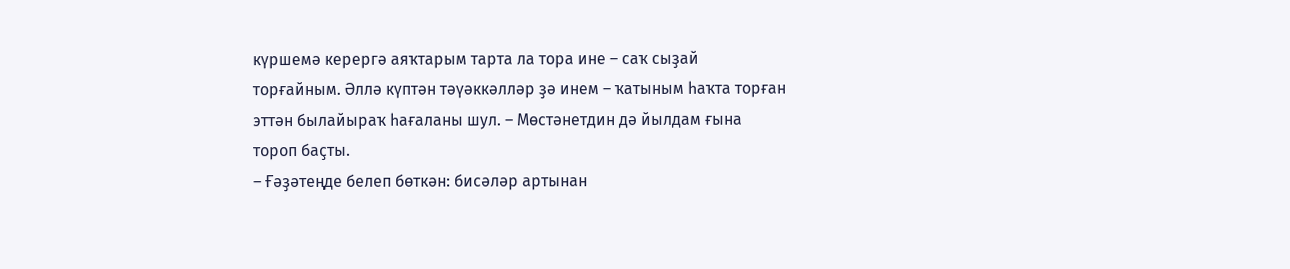күршемә керергә аяҡтарым тарта ла тора ине – саҡ сыҙай торғайным. Әллә күптән тәүәккәлләр ҙә инем – ҡатыным һаҡта торған эттән былайыраҡ һағаланы шул. – Мөстәнетдин дә йылдам ғына тороп баҫты.
– Ғәҙәтеңде белеп бөткән: бисәләр артынан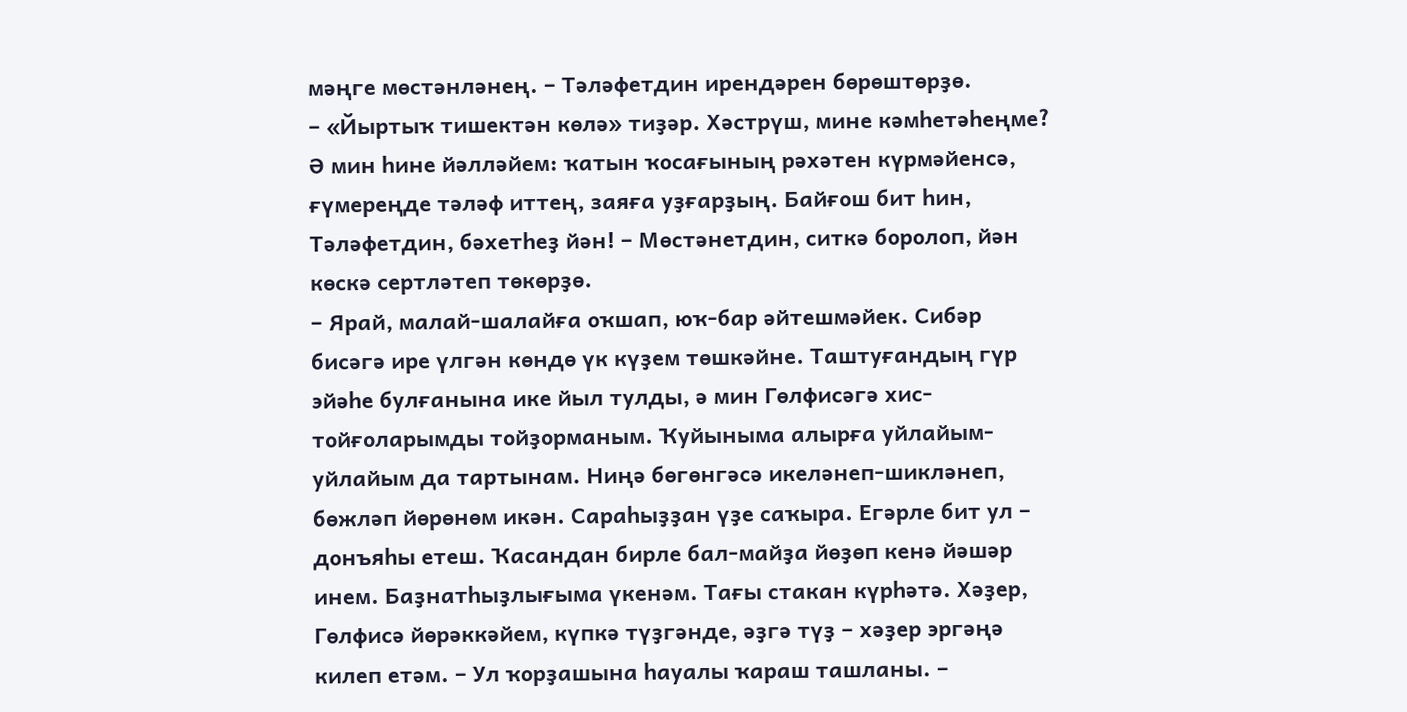мәңге мөстәнләнең. – Тәләфетдин ирендәрен бөрөштөрҙө.
– «Йыртыҡ тишектән көлә» тиҙәр. Хәстрүш, мине кәмһетәһеңме? Ә мин һине йәлләйем: ҡатын ҡосағының рәхәтен күрмәйенсә, ғүмереңде тәләф иттең, заяға уҙғарҙың. Байғош бит һин, Тәләфетдин, бәхетһеҙ йән! – Мөстәнетдин, ситкә боролоп, йән көскә сертләтеп төкөрҙө.
– Ярай, малай-шалайға оҡшап, юҡ-бар әйтешмәйек. Сибәр бисәгә ире үлгән көндө үк күҙем төшкәйне. Таштуғандың гүр эйәһе булғанына ике йыл тулды, ә мин Гөлфисәгә хис-тойғоларымды тойҙорманым. Ҡуйыныма алырға уйлайым-уйлайым да тартынам. Ниңә бөгөнгәсә икеләнеп-шикләнеп, бөжләп йөрөнөм икән. Сараһыҙҙан үҙе саҡыра. Егәрле бит ул – донъяһы етеш. Ҡасандан бирле бал-майҙа йөҙөп кенә йәшәр инем. Баҙнатһыҙлығыма үкенәм. Тағы стакан күрһәтә. Хәҙер, Гөлфисә йөрәккәйем, күпкә түҙгәнде, әҙгә түҙ – хәҙер эргәңә килеп етәм. – Ул ҡорҙашына һауалы ҡараш ташланы. –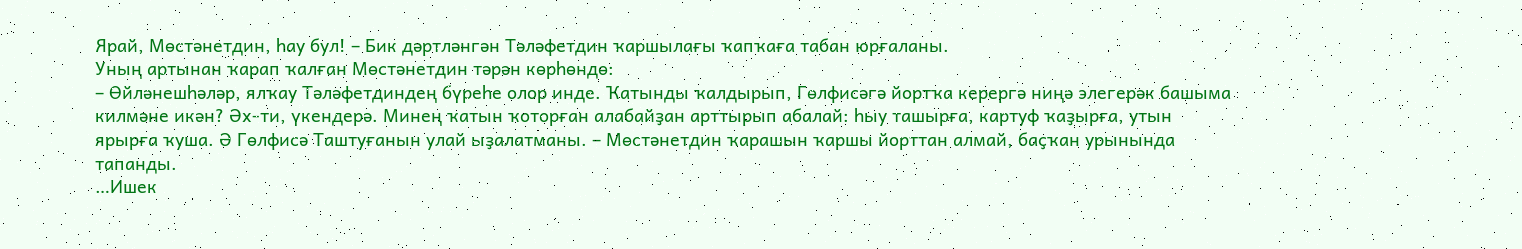Ярай, Мөстәнетдин, һау бул! – Бик дәртләнгән Тәләфетдин ҡаршылағы ҡапҡаға табан юрғаланы.
Уның артынан ҡарап ҡалған Мөстәнетдин тәрән көрһөндө:
– Өйләнешһәләр, ялҡау Тәләфетдиндең бүреһе олор инде. Ҡатынды ҡалдырып, Гөлфисәгә йортҡа керергә ниңә элегерәк башыма килмәне икән? Әх-ти, үкендерә. Минең ҡатын ҡоторған алабайҙан арттырып абалай: һыу ташырға, картуф ҡаҙырға, утын ярырға ҡуша. Ә Гөлфисә Таштуғанын улай ыҙалатманы. – Мөстәнетдин ҡарашын ҡаршы йорттан алмай, баҫҡан урынында тапанды.
…Ишек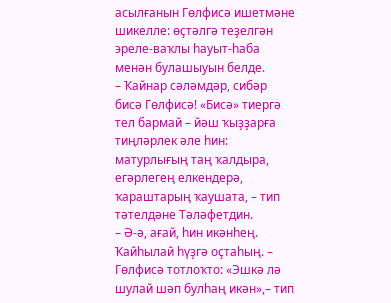асылғанын Гөлфисә ишетмәне шикелле: өҫтәлгә теҙелгән эреле-ваҡлы һауыт-һаба менән булашыуын белде.
– Ҡайнар сәләмдәр, сибәр бисә Гөлфисә! «Бисә» тиергә тел бармай – йәш ҡыҙҙарға тиңләрлек әле һин: матурлығың таң ҡалдыра, егәрлегең елкендерә, ҡараштарың ҡаушата, – тип тәтелдәне Тәләфетдин.
– Ә-ә, ағай, һин икәнһең. Ҡайһылай һүҙгә оҫтаһың. – Гөлфисә тотлоҡто: «Эшкә лә шулай шәп булһаң икән»,– тип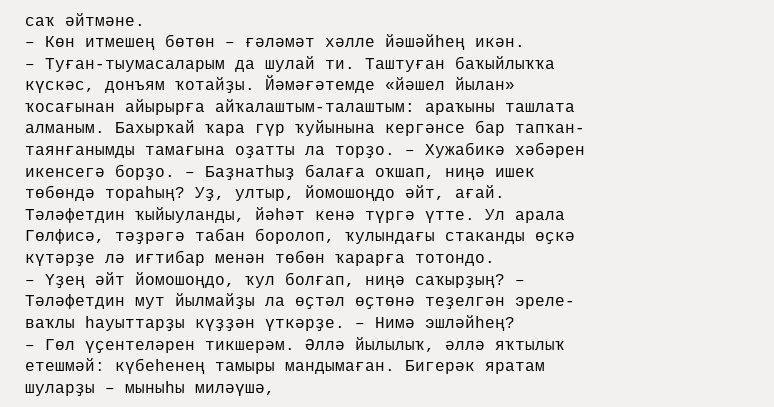саҡ әйтмәне.
– Көн итмешең бөтөн – ғәләмәт хәлле йәшәйһең икән.
– Туған-тыумасаларым да шулай ти. Таштуған баҡыйлыҡҡа күскәс, донъям ҡотайҙы. Йәмәғәтемде «йәшел йылан» ҡосағынан айырырға айҡалаштым-талаштым: араҡыны ташлата алманым. Бахырҡай ҡара гүр ҡуйынына кергәнсе бар тапҡан-таянғанымды тамағына оҙатты ла торҙо. – Хужабикә хәбәрен икенсегә борҙо. – Баҙнатһыҙ балаға оҡшап, ниңә ишек төбөндә тораһың? Уҙ, ултыр, йомошоңдо әйт, ағай.
Тәләфетдин ҡыйыуланды, йәһәт кенә түргә үтте. Ул арала Гөлфисә, тәҙрәгә табан боролоп, ҡулындағы стаканды өҫкә күтәрҙе лә иғтибар менән төбөн ҡарарға тотондо.
– Үҙең әйт йомошоңдо, ҡул болғап, ниңә саҡырҙың? – Тәләфетдин мут йылмайҙы ла өҫтәл өҫтөнә теҙелгән эреле-ваҡлы һауыттарҙы күҙҙән үткәрҙе. – Нимә эшләйһең?
– Гөл үҫентеләрен тикшерәм. Әллә йылылыҡ, әллә яҡтылыҡ етешмәй: күбеһенең тамыры мандымаған. Бигерәк яратам шуларҙы – мыныһы миләүшә,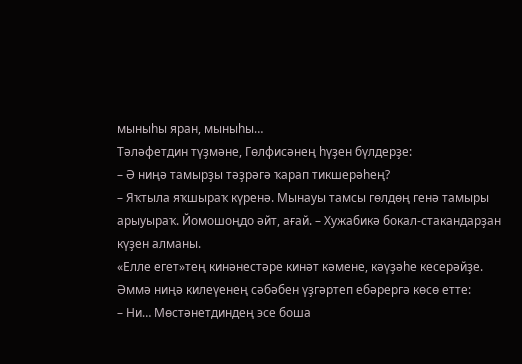мыныһы яран, мыныһы…
Тәләфетдин түҙмәне, Гөлфисәнең һүҙен бүлдерҙе:
– Ә ниңә тамырҙы тәҙрәгә ҡарап тикшерәһең?
– Яҡтыла яҡшыраҡ күренә. Мынауы тамсы гөлдөң генә тамыры арыуыраҡ. Йомошоңдо әйт, ағай. – Хужабикә бокал-стакандарҙан күҙен алманы.
«Елле егет»тең кинәнестәре кинәт кәмене, кәүҙәһе кесерәйҙе. Әммә ниңә килеүенең сәбәбен үҙгәртеп ебәрергә көсө етте:
– Ни… Мөстәнетдиндең эсе боша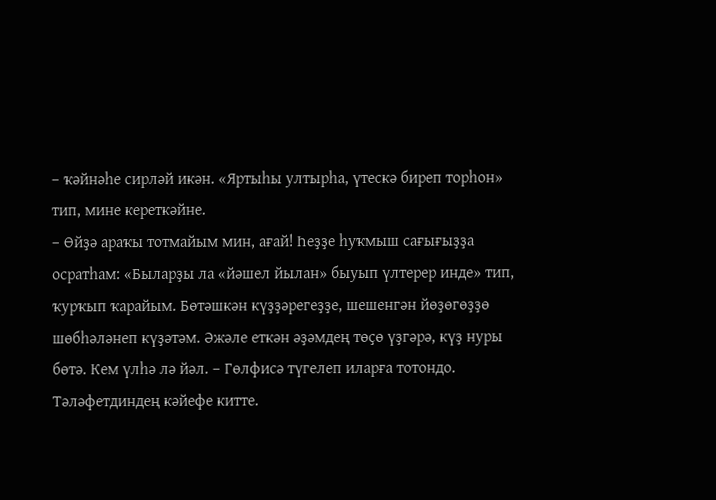– ҡәйнәһе сирләй икән. «Яртыһы ултырһа, үтескә биреп торһон» тип, мине кереткәйне.
– Өйҙә араҡы тотмайым мин, ағай! Һеҙҙе һуҡмыш сағығыҙҙа осратһам: «Быларҙы ла «йәшел йылан» быуып үлтерер инде» тип, ҡурҡып ҡарайым. Бөтәшкән күҙҙәрегеҙҙе, шешенгән йөҙөгөҙҙө шөбһәләнеп күҙәтәм. Әжәле еткән әҙәмдең төҫө үҙгәрә, күҙ нуры бөтә. Кем үлһә лә йәл. – Гөлфисә түгелеп иларға тотондо.
Тәләфетдиндең кәйефе китте.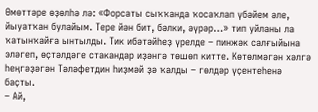Өмөттәре өҙөлһә лә: «Форсаты сыҡҡанда ҡосаҡлап үбәйем әле, йыуатҡан булайым. Тере йән бит, бәлки, әүрәр…» тип уйланы ла ҡатынҡайға ынтылды. Тик ибәтәйһеҙ үрелде – пинжәк салғыйына эләгеп, өҫтәлдәге стакандар иҙәнгә төшөп китте. Көтөлмәгән хәлгә һеңгәҙәгән Тәләфетдин һиҙмәй ҙә ҡалды – гөлдәр үҫентеһенә баҫты.
– Ай,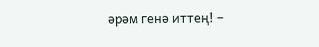әрәм генә иттең! –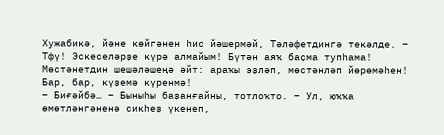Хужабикә, йәне көйгәнен һис йәшермәй, Тәләфетдингә текәлде. – Тфү! Эскеселәрҙе күрә алмайым! Бүтән аяҡ баҫма тупһама! Мөстәнетдин шешәләшеңә әйт: араҡы эҙләп, мөстәнләп йөрөмәһен! Бар, бар, күҙемә күренмә!
– Биғәйбә… – Быныһы баҙанғайны, тотлоҡто. – Ул, юҡҡа өмөтләнгәненә сикһеҙ үкенеп,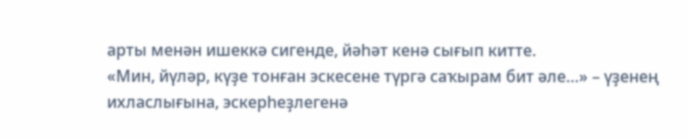арты менән ишеккә сигенде, йәһәт кенә сығып китте.
«Мин, йүләр, күҙе тонған эскесене түргә саҡырам бит әле…» – үҙенең ихласлығына, эскерһеҙлегенә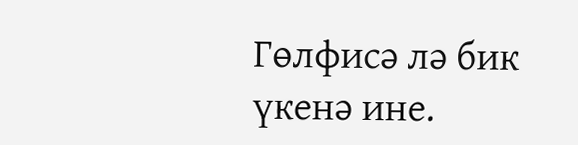Гөлфисә лә бик үкенә ине.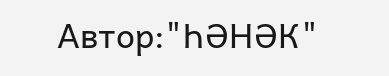Автор:"ҺӘНӘК"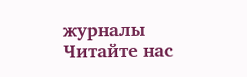журналы
Читайте нас